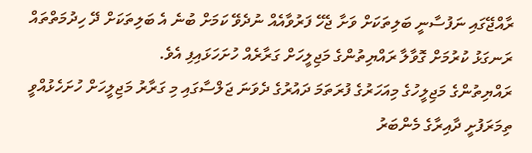ރާއްޖޭގައި ނަފުސާނީ ބަލިތަކަށް ވަށާ ޖެހޭ ފަރުވާއެއް ނުދެވޭ ކަމަށް ބުނެ އެ ބަލިތަކަށް ދޭ ހިދުމަތްތައް ރަނގަޅު ކުރުމަށް ގޮވާލާ ރައްޔިތުންގެ މަޖިލީހަށް ގަރާރެއް ހުށަހަޅައިފި އެވެ.
ރައްޔިތުންގެ މަޖިލީހުގެ މިއަހަރުގެ ފުރަތަމަ ދައުރުގެ ދެވަނަ ޖަލްސާގައި މި ގަރާރު މަޖިލީހަށް ހުށަހެޅުއްވީ ތިމަރަފުށީ ދާއިރާގެ މެންބަރު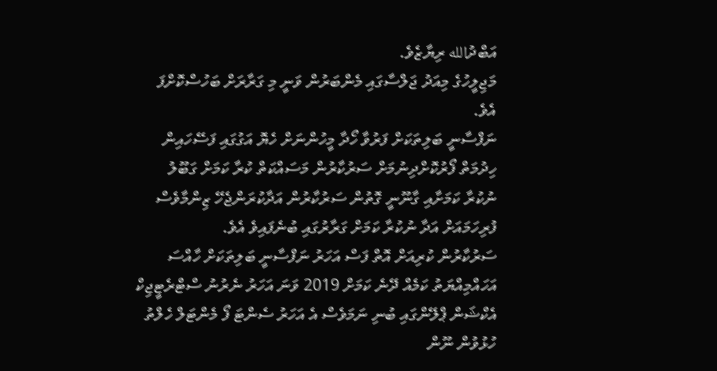އަބްދުالله ރިޔާޒެވެ.
މަޖިލީހުގެ މިއަދު ޖަލްސާގައި މެންބަރުން ވަނީ މި ގަރާރަށް ބަހުސްކޮށްފަ އެވެ.
ނަފްސާނީ ބަލިތަކަށް ފަރުވާ ހޯދާ މީހުންނަށް ހެޔޮ އަގުގައި ފަސޭހައިން ހިދުމަތް ފޯރުކޮށްދިނުމަށް ސަރުކާރުން މަސައްކަތް ކުރާ ކަމަށް ގަބޫލު ނުކުރާ ކަމަށާއި ގާނޫނީ ގޮތުން ސަރުކާރުން އަދާކުރަންޖެހޭ ޒިންމާވެސް ފުރިހަމައަށް އަދާ ނުކުރާ ކަމަށް ގަރާރުގައި ބުނެފައިވެ އެވެ.
ސަރުކާރުން ކުރިއަށް އޮތް ފަސް އަހަރު ނަފްސާނީ ބަލިތަކަށް ހާއްސަ އަހައްމިއްޔަތު ކަމެއް ދޭނެ ކަމަށް 2019 ވަނަ އަހަރު ނެރުނު ސްޓްރެޓީޖިކް އެކްޝަން ޕްލޭންގައި ބުނި ނަމަވެސް އެ އަހަރު ސެންޓަ ފޯ މެންޓަލް ހެލްތު ހުޅުވުން ނޫން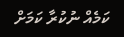ކަމެއް ނުކުރާ ކަމަށް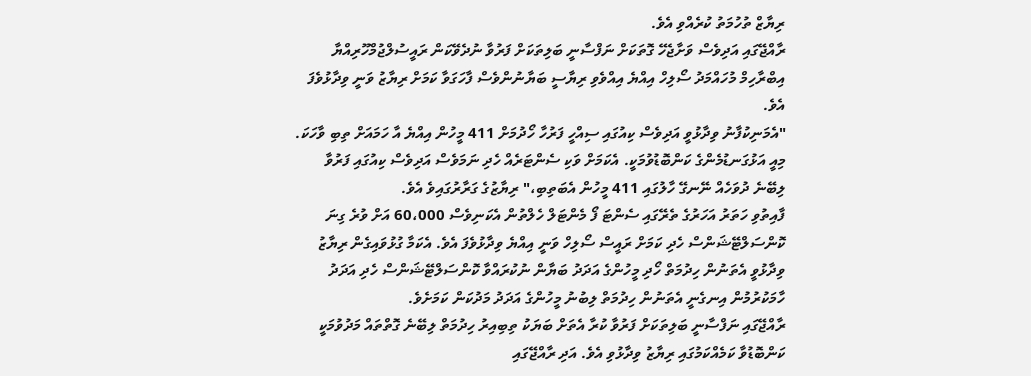ރިޔާޒް ތުހުމަތު ކުރެއްވި އެވެ.
ރާއްޖޭގައި އަދިވެސް ވަށާޖެހޭ ގޮތަކަށް ނަފްސާނީ ބަލިތަކަށް ފަރުވާ ނުދެވޭކަން ރައީސުލްޖުމްހޫރިއްޔާ އިބްރާހިމް މުހައްމަދު ސޯލިހް އިއްޔެ އިއްވެވި ރިޔާސީ ބަޔާނުންވެސް ފާހަގަވާ ކަމަށް ރިޔާޒު ވަނީ ވިދާޅުވެފަ އެވެ.
"އެމަނިކުފާނު ވިދާޅުވީ އަދިވެސް ކިއުގައި ސިއްހީ ފަރުހާ ހޯދުމަށް 411 މީހުން އިއްޔެ އާ ހަމައަށް ތިބި ވާހަކަ. މިއީ އަޅުގަނޑުމެންގެ ކަންބޮޑުވުމަކީ. އެކަމަށް ވަކި ސެންޓަރެއް ހެދި ނަމަވެސް އަދިވެސް ކިއުގައި ފަރުވާ ލިބޭނެ ދުވަހެއް ނޭނގޭ ހާލުގައި 411 މީހުން އެބަތިބި،" ރިޔާޒުގެ ގަރާރުގައިވެ އެވެ.
ފާއިތުވި ހަތަރު އަހަރުގެ ތެރޭގައި ސެންޓަ ފޯ މެންޓަލް ހެލްތުން އެކަނިވެސް 60،000 އަށް ވުރެ ގިނަ ކޮންސަލްޓޭޝަންސް ހެދި ކަމަށް ރައީސް ސޯލިހް ވަނީ އިއްޔެ ވިދާޅުވެފަ އެވެ. އެކަމާ ގުޅުވައިގެން ރިޔާޒު ވިދާޅުވީ އެތަނުން ހިދުމަތް ހޯދި މީހުންގެ އަދަދު ބަޔާން ނުކުރައްވާ ކޮންސަލްޓޭޝަންސް ހެދި އަދަދު ހާމަކުރުމުން އިނގެނީ އެތަނުން ހިދުމަތް ލިބުނު މީހުންގެ އަދަދު މަދުކަން ކަމަށެވެ.
ރާއްޖޭގައި ނަފްސާނީ ބަލިތަކަށް ފަރުވާ ކުރާ އެތަށް ބަޔަކު ތިބިއިރު ހިދުމަތް ލިބޭނެ ގޮތްތައް މަދުވުމަކީ ކަންބޮޑުވާ ކަމެއްކަމުގައި ރިޔާޒު ވިދާޅުވި އެވެ. އަދި ރާއްޖޭގައި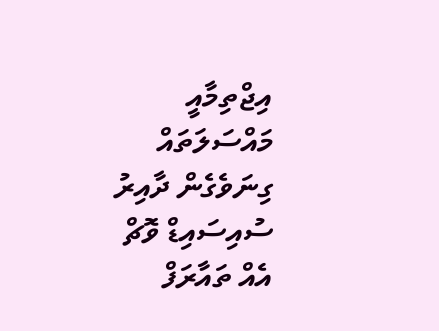އިޖްތިމާއީ މައްސަލަތައް ގިނަވެގެން ދާއިރު ސުއިސައިޑް ވޮޗް އެއް ތައާރަފް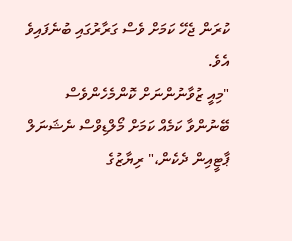ކުރަން ޖެހޭ ކަމަށް ވެސް ގަރާރުގައި ބުނެފައިވެ އެވެ.
"މިއީ ޒުވާނުންނަށް ކޮންމެހެންވެސް ބޭނުންވާ ކަމެއް ކަމަށް މޯލްޑިވްސް ނެޝަނަލް ޕާޓީއިން ދެކެން،" ރިޔާޒުގެ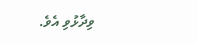ވިދާޅުވި އެވެ.